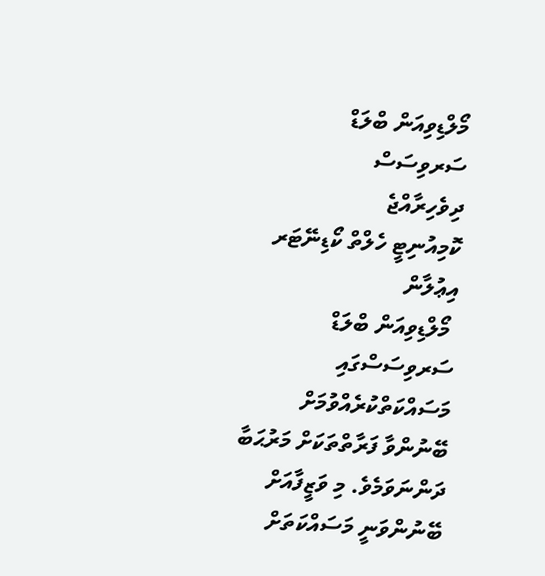މޯލްޑިވިއަން ބްލަޑް ސަރވިސަސް
ދިވެހިރާއްޖެ
ކޮމިއުނިޓީ ހެލްތް ކޯޑިނޭޓަރ
އިޢުލާން
 މޯލްޑިވިއަން ބްލަޑް ސަރވިސަސްގައި މަސައްކަތްކުރެއްވުމަށް ބޭނުންވާ ފަރާތްތަކަށް މަރުޙަބާ ދަންނަވަމެވެ. މި ވަޒީފާއަށް ބޭނުންވަނީ މަސައްކަތަށް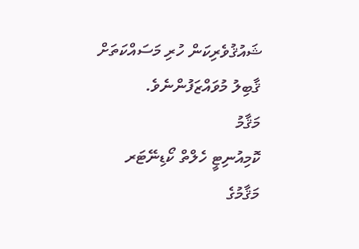ޝައުޤުވެރިކަން ހުރި މަސައްކަތަށް ޤާބިލު މުވައްޒަފުންނެވެ.
މަޤާމު
ކޮމިއުނިޓީ ހެލްތް ކޯޑިނޭޓަރ
މަޤާމުގެ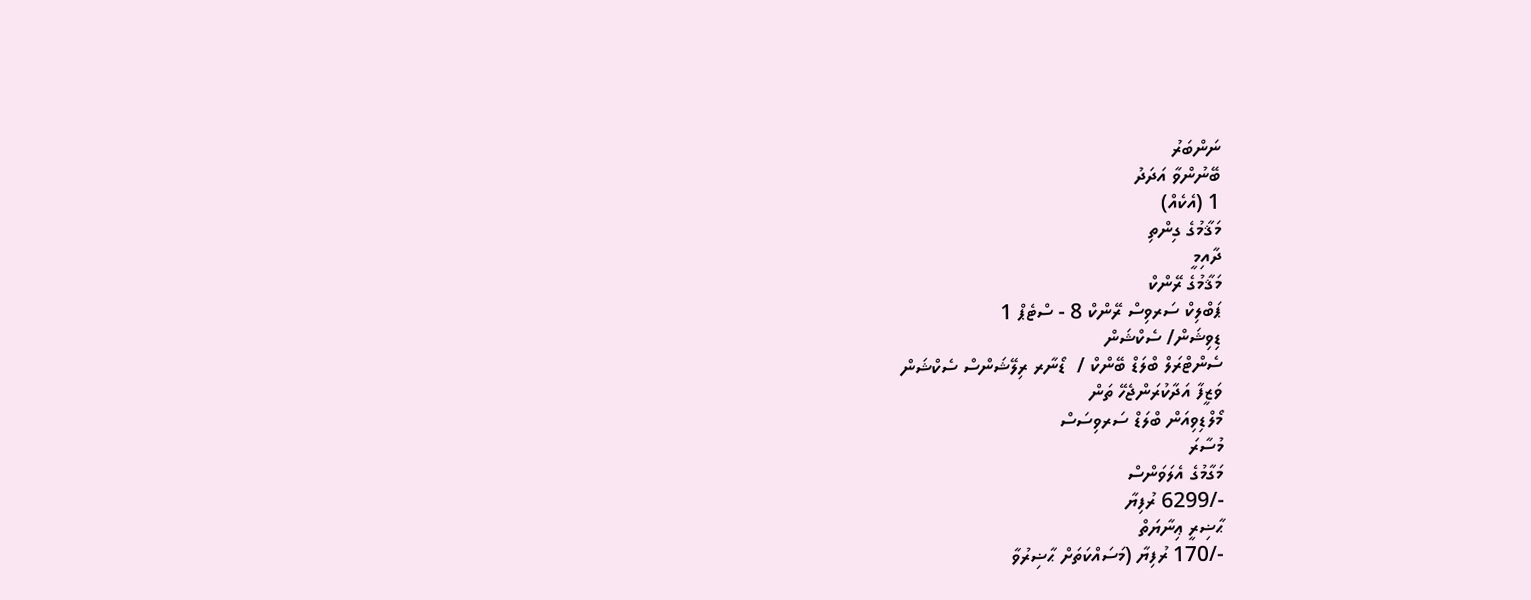ނަންބަރު
ބޭނުންވާ އަދަދު
1 (އެކެއް)
މަޤާމުގެ ގިންތި
ދާއިމީ
މަޤާމުގެ ރޭންކް
ޕަބްލިކް ސަރވިސް ރޭންކް 8 - ސްޓެޕް 1
ޑިވިޝަން/ ސެކްޝަން
ސެންޓްރަލް ބްލަޑް ބޭންކް /  ޑޯނާރ ރިލޭޝަންސް ސެކްޝަން
ވަޒީފާ އަދާކުރަންޖެހޭ ތަން
މޯލްޑިވިއަން ބްލަޑް ސަރވިސަސް
މުސާރަ
މަގާމުގެ އެލަވަންސް
-/6299 ރުފިޔާ
ޙާޟިރީ ޢިނާޔަތް
-/170 ރުފިޔާ (މަސައްކަތަށް ޙާޟިރުވާ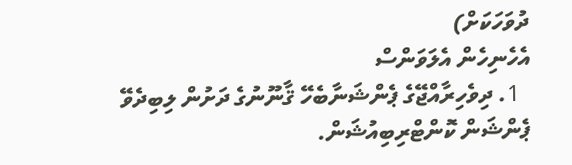ދުވަހަކަށް)
އެހެނިހެން އެލަވަންސް
  1. ދިވެހިރާއްޖޭގެ ޕެންޝަނާބެހޭ ޤާނޫނުގެ ދަށުން ލިބިދެވޭ ޕެންޝަން ކޮންޓްރިބިއުޝަން.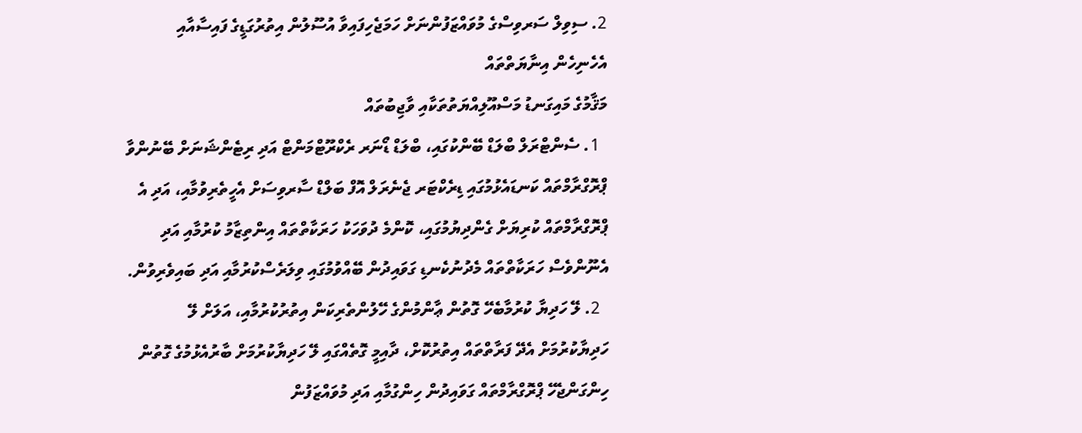2. ސިވިލް ސަރވިސްގެ މުވައްޒަފުންނަށް ހަމަޖެހިފައިވާ އުސޫލުން އިތުރުގަޑީގެ ފައިސާއާއި އެހެނިހެން އިނާޔަތްތައް
މަޤާމުގެ މައިގަނޑު މަސްއޫލިއްޔަތުތަކާއި ވާޖިބުތައް
  1. ސެންޓްރަލް ބްލަޑް ބޭންކުގައި، ބްލަޑް ޑޯނަރ ރެކްރޫޓްމަންޓް އަދި ރިޓެންޝަނަށް ބޭނުންވާ ޕްރޮގްރާމްތައް ކަނޑައެޅުމުގައި ޑިރެކްޓަރ ޖެނެރަލް އޮފް ބަލްޑް ސާރވިސަށް އެހީތެރިވުމާއި، އަދި އެ ޕްރޮގްރާމްތައް ކުރިޔަށް ގެންދިޔުމުގައި، ކޮންމެ ދުވަހަކު ހަރަކާތްތައް އިންތިޒާމު ކުރުމާއި އަދި އެނޫންވެސް ހަރަކާތްތައް މެދުނުކެނޑި ގަވައިދުން ބޭއްވުމުގައި ވިލަރެސްކުރުމާއި އަދި ބައިވެރިވުން.
  2. ލޭ ހަދިޔާ ކުރުމާބެހޭ ގޮތުން ޢާންމުންގެ ހޭލުންތެރިކަން އިތުރުކުރުމާއި، އަލަށް ލޭ ހަދިޔާކުރުމަށް އެދޭ ފަރާތްތައް އިތުރުކޮށް، ދާއިމީ ގޮތެއްގައި ލޭ ހަދިޔާކުރުމަށް ބާރުއެޅުމުގެ ގޮތުން ހިންގަންޖެހޭ ޕްރޮގްރާމްތައް ގަވައިދުން ހިންގުމާއި އަދި މުވައްޒަފުން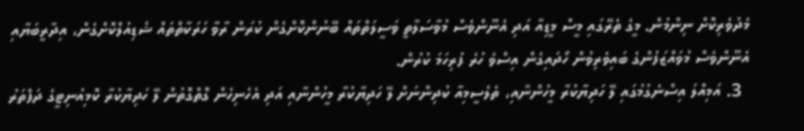މެދުވެރިކޮށް ނިންމުން. މީގެ ތެރޭގައި މީސް މީޑިއާ އަދި އެނޫންވެސް މުވާސަލާތީ ވަސީލަތްތައް ބޭނުންކޮށްގެން ކުރަން ރާވާ ހަރަކާތްތައް ޝެޑިއުލްކޮށްގެން، އިދާރީބަޔާއި އެނޫންވެސް މުވައްޒަފުންގެ ބައިވެރިވުން ހޯދައިގެން އިސްވެ ހުރެ ފުރިހަމަ ކުރުން.
  3. އަމިއްލަ އިސްނެގުމުގައި ލޭ ހަދިޔާކުރާ މީހުންނާއި، ތެލެސީމިއާ ކުދިންނަށް ލޭ ހަދިޔާކުރާ މީހުންނާއި އަދި އެހެނިހެން ގޮތްގޮތުން ލޭ ހަދިޔާކުރާ ކޮމިއުނިޓީގެ ދަފްތަރު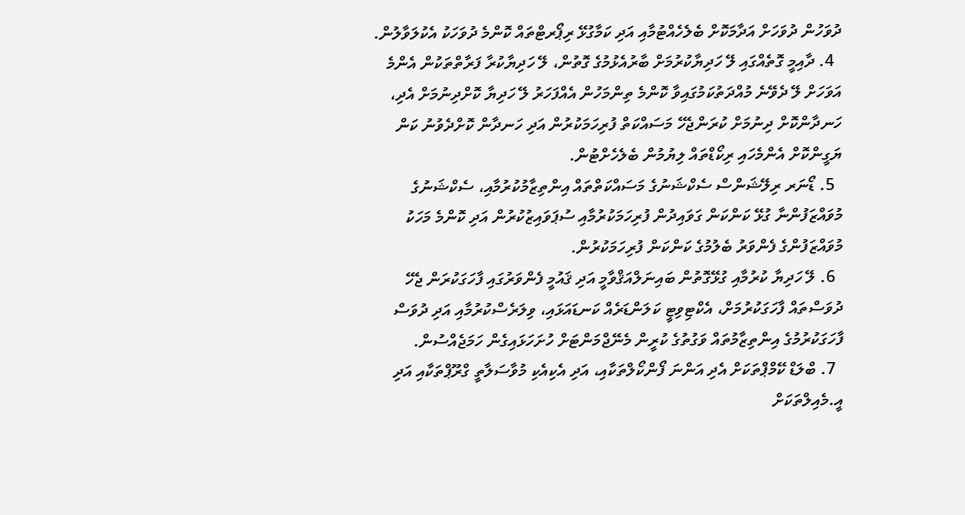ދުވަހުން ދުވަހަށް އަދާމަކޮށް ބެލެހެއްޓުމާއި އަދި ކަމާގުޅޭ ރިޕޯރޓްތައް ކޮންމެ ދުވަހަކު އެކުލަވާލުން.
  4. ދާއިމީ ގޮތެއްގައި ލޭ ހަދިޔާކުރުމަށް ބާރުއެޅުމުގެ ގޮތުން، ލޭ ހަދިޔާކުރާ ފަރާތްތަކުން އެންމެ އަވަހަށް ލޭ ދެވޭނެ މުއްދަތުކަމުގައިވާ ކޮންމެ ތިންމަހުން އެއްފަހަރު ލޭ ހަދިޔާ ކޮށްދިނުމަށް އެދި، ހަނދާންކޮށް ދިނުމަށް ކުރަންޖެހޭ މަސައްކަތް ފުރިހަމަކުރުން އަދި ހަނދާން ކޮށްދެވުނު ކަން ޔަގީންކޮށް އެންމެހައި ރިކޯޑްތައް ލިޔުމުން ބެލެހެށްޓުން.
  5. ޑޯނަރ ރިލޭޝަންސް ސެކްޝަނުގެ މަސައްކަތްތައް އިންތިޒާމުކުރުމާއި، ސެކްޝަނުގެ މުވައްޒަފުންނާ ގުޅޭ ކަންކަން ގަވައިދުން ފުރިހަމަކުރުމާއި ސުޕަވައިޒުކުރުން އަދި ކޮންމެ މަހަކު މުވައްޒަފުންގެ ފެންވަރު ބެލުމުގެ ކަންކަން ފުރިހަމަކުރުން.
  6. ލޭ ހަދިޔާ ކުރުމާއި ގުޅޭގޮތުން ބައިނަލްއަޤްވާމީ އަދި ޤައުމީ ފެންވަރުގައި ފާހަގަކުރަން ޖެހޭ ދުވަސްތައް ފާހަގަކުރުމަށް، އެކްޓިވިޓީ ކަލަންޑަރެއް ކަނޑައަޅައި، ވިލަރެސްކުރުމާއި އަދި ދުވަސް ފާހަގަކުރުމުގެ އިންތިޒާމުތައް ވަގުތުގެ ކުރީން މެނޭޖްމަންޓަށް ހުށަހަޅައިގެން ހަމަޖެއްސުން.
  7. ބްލަޑް ކޭމްޕްތަކަށް އެދި އަންނަ ފޯންކޯލްތަކާއި، އަދި އެކިއެކި މުވާސަލާތީ ގްރޫޕްތަކާއި އަދި އީ.މެއިލްތަކަށް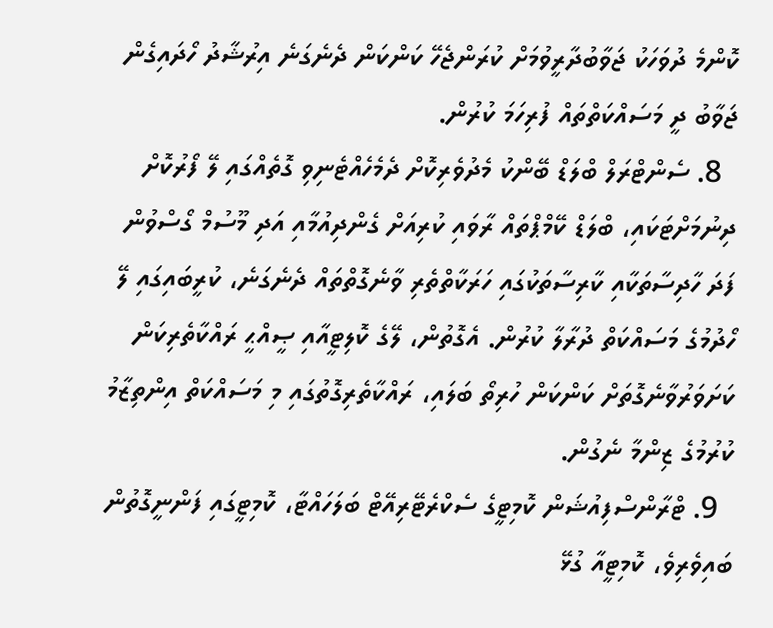ކޮންމެ ދުވަހަކު ޖަވާބުދާރީވުމަށް ކުރަންޖެހޭ ކަންކަން ދެނެގަނެ އިރުޝާދު ހޯދައިގެން ޖަވާބު ދީ މަސައްކަތްތައް ފުރިހަމަ ކުރުން.
  8. ސެންޓްރަލް ބްލަޑް ބޭންކު މެދުވެރިކޮށް ދެމެހެއްޓެނިވި ގޮތެއްގައި ލޭ ފޯރުކޮށް ދިނުމަށްޓަކައި، ބްލަޑް ކޭމްޕްތައް ރާވައި ކުރިއަށް ގެންދިއުމާއި އަދި މޫސުމް ގޯސްވުން ފަދަ ހާދިސާތަކާއި ކާރިސާތަކުގައި ހަރަކާތްތެރި ވާނެގޮތްތައް ދެނެގަނެ، ކުރީބައިގައި ލޭ ހޯދުމުގެ މަސައްކަތް ދުރާލާ ކުރުން. އެގޮތުން، ލޭގެ ކޮލިޓީއާއި ޞީއްޙީ ރައްކާތެރިކަން ކަށަވަރުވާނެގޮތަށް ކަންކަން ހުރިތޯ ބަލައި، ރައްކާތެރިގޮތުގައި މި މަސައްކަތް އިންތިޒާމު ކުރުމުގެ ޒިންމާ ނެގުން.
  9. ޓްރާންސްފިއުޝަން ކޮމިޓީގެ ސެކްރެޓޭރިއޭޓް ބަލަހައްޓާ، ކޮމިޓީގައި ފަންނީގޮތުން ބައިވެރިވެ، ކޮމިޓީއާ ގުޅޭ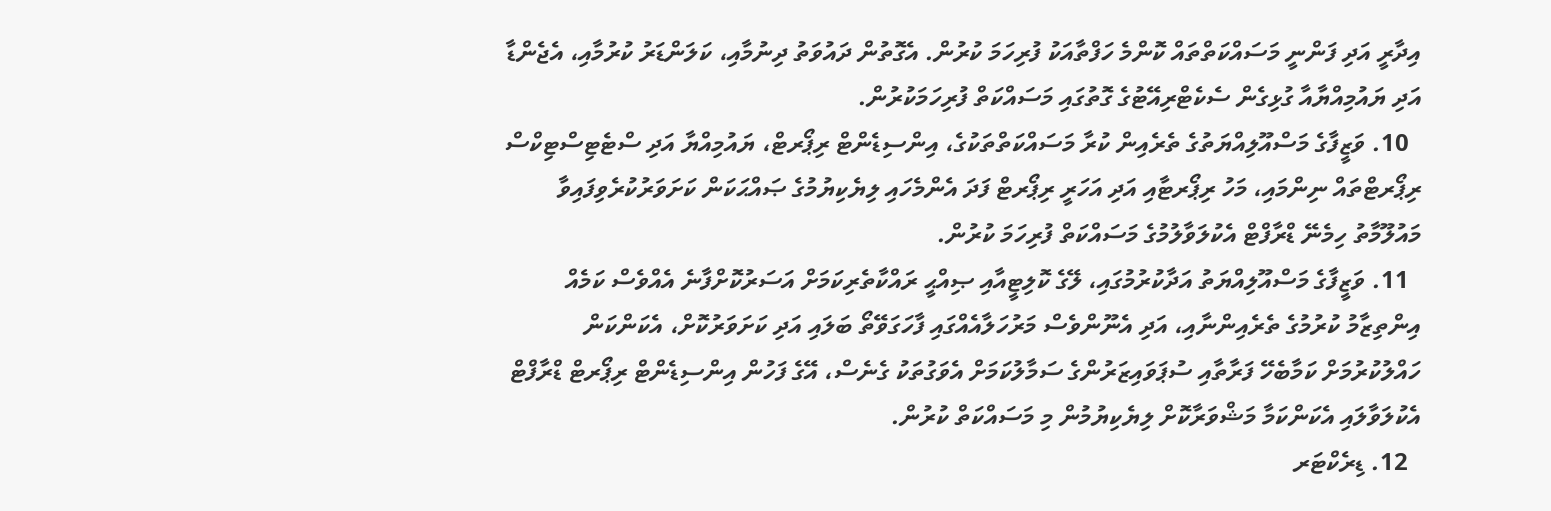އިދާރީ އަދި ފަންނީ މަސައްކަތްތައް ކޮންމެ ހަފްތާއަކު ފުރިހަމަ ކުރުން. އެގޮތުން ދައުވަތު ދިނުމާއި، ކަލަންޑަރު ކުރުމާއި، އެޖެންޑާ އަދި ޔައުމިއްޔާއާ ގުޅިގެން ސެކެޓްރިއޭޓުގެ ގޮތުގައި މަސައްކަތް ފުރިހަމަކުރުން.
  10. ވަޒީފާގެ މަސްއޫލިއްޔަތުގެ ތެރެއިން ކުރާ މަސައްކަތްތަކުގެ، އިންސިޑެންޓް ރިޕޯރޓް، ޔައުމިއްޔާ އަދި ސްޓެޓިސްޓިކްސް ރިޕޯރޓްތައް ނިންމައި، މަހު ރިޕޯރޓާއި އަދި އަހަރީ ރިޕޯރޓް ފަދަ އެންމެހައި ލިޔެކިޔުމުގެ ޞައްޙަކަން ކަށަވަރުކުރެވިފައިވާ މައުލޫމާތު ހިމެނޭ ޑްރާފްޓް އެކުލަވާލުމުގެ މަސައްކަތް ފުރިހަމަ ކުރުން.
  11. ވަޒީފާގެ މަސްއޫލިއްޔަތު އަދާކުރުމުގައި، ލޭގެ ކޮލިޓީއާއި ޞިއްޙީ ރައްކާތެރިކަމަށް އަސަރުކޮށްފާނެ އެއްވެސް ކަމެއް އިންތިޒާމު ކުރުމުގެ ތެރެއިންނާއި، އަދި އެނޫންވެސް މަރުހަލާއެއްގައި ފާހަގަވޭތޯ ބަލައި އަދި ކަށަވަރުކޮށް، އެކަންކަން ހައްލުކުރުމަށް ކަމާބެހޭ ފަރާތާއި ސުޕަވައިޒަރުންގެ ސަމާލުކަމަށް އެވަގުތަކު ގެނެސް، އޭގެ ފަހުން އިންސިޑެންޓް ރިޕޯރޓް ޑްރާފްޓް އެކުލަވާލައި އެކަންކަމާ މަޝްވަރާކޮށް ލިޔެކިޔުމުން މި މަސައްކަތް ކުރުން.
  12. ޑިރެކްޓަރ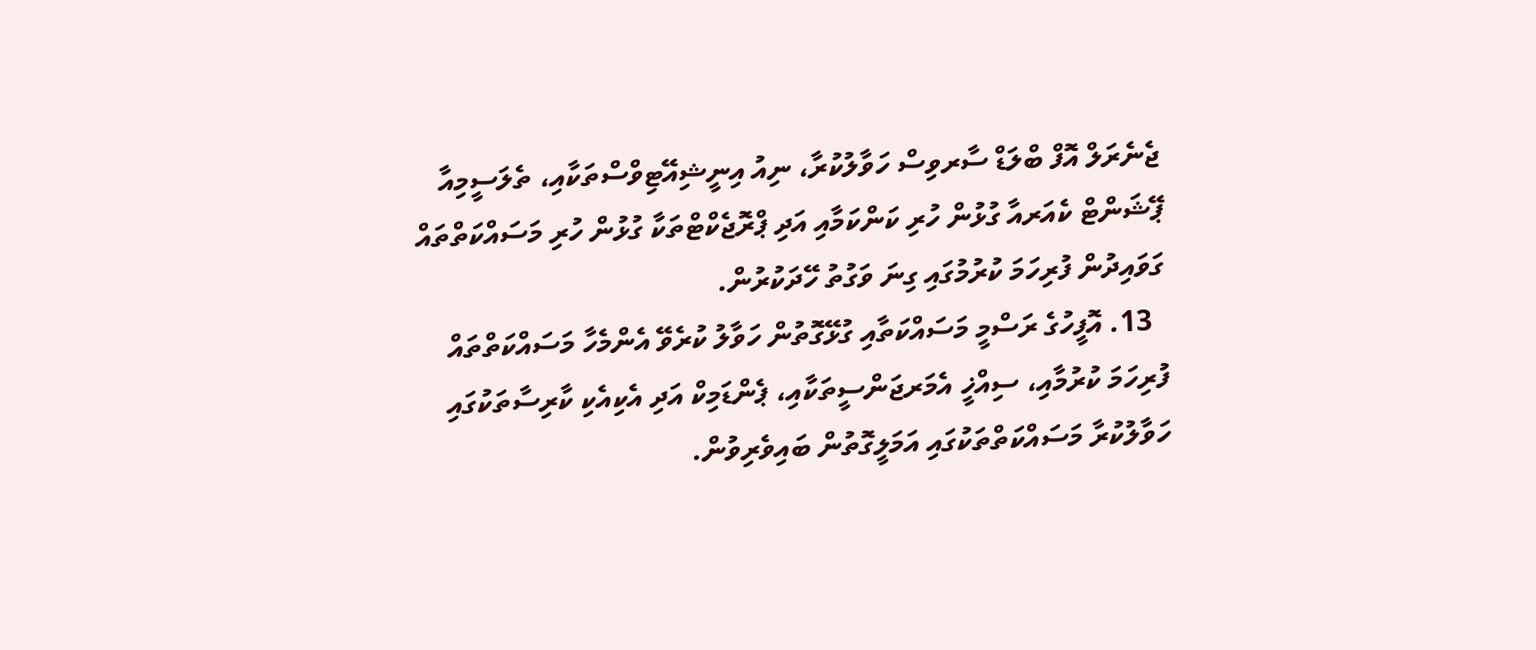ޖެނެރަލް އޮފް ބްލަޑް ސާރވިސް ހަވާލުކުރާ، ނިއު އިނީޝިއޭޓިވްސްތަކާއި، ތެލަސީމިއާ ޕޭޝަންޓް ކެއަރއާ ގުޅުން ހުރި ކަންކަމާއި އަދި ޕްރޮޖެކްޓްތަކާ ގުޅުން ހުރި މަސައްކަތްތައް ގަވައިދުން ފުރިހަމަ ކުރުމުގައި ގިނަ ވަގުތު ހޭދަކުރުން.
  13. އޮފީހުގެ ރަސްމީ މަސައްކަތާއި ގުޅޭގޮތުން ހަވާލު ކުރެވޭ އެންމެހާ މަސައްކަތްތައް ފުރިހަމަ ކުރުމާއި، ސިއްޚީ އެމަރޖަންސީތަކާއި، ޕެންޑަމިކް އަދި އެކިއެކި ކާރިސާތަކުގައި ހަވާލުކުރާ މަސައްކަތްތަކުގައި އަމަލީގޮތުން ބައިވެރިވުން.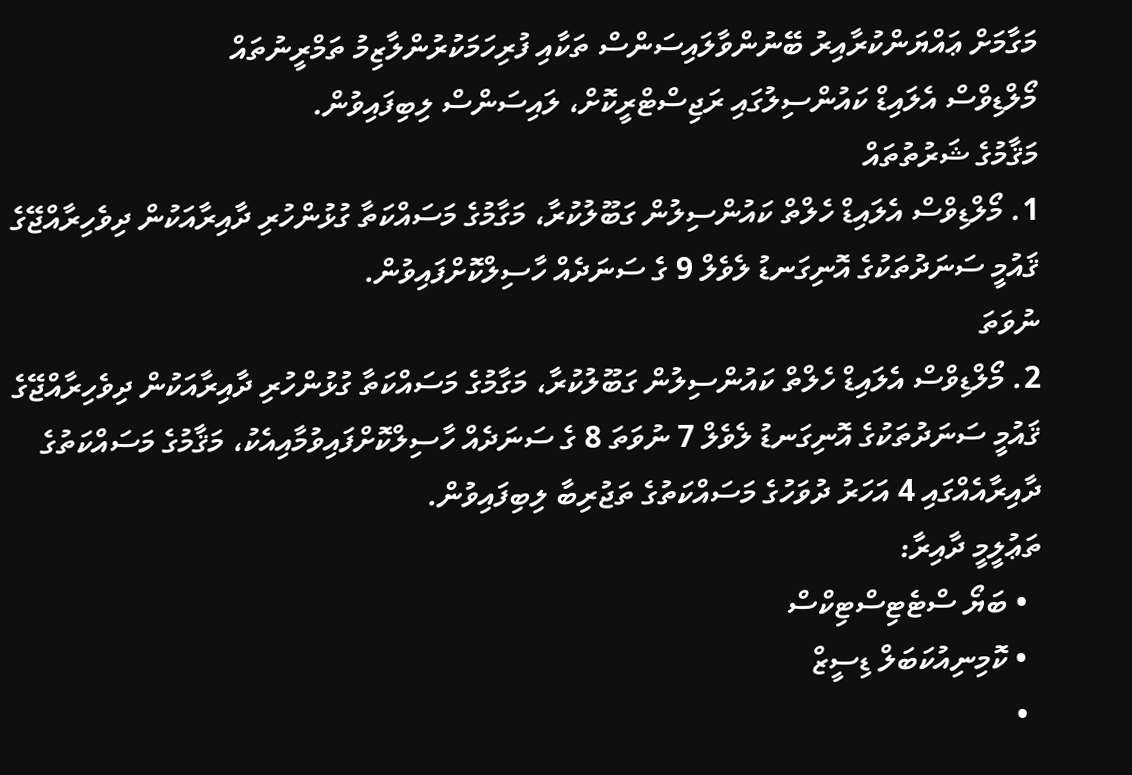މަގާމަށް ޢައްޔަންކުރާއިރު ބޭނުންވާލައިސަންސް ތަކާއި ފުރިހަމަކުރުންލާޒިމު ތަމްރީނުތައް
މޯލްޑިވްސް އެލައިޑް ކައުންސިލުގައި ރަޖިސްޓްރީކޮށް، ލައިސަންސް ލިބިފައިވުން.
މަޤާމުގެ ޝަރުތުތައް
1. މޯލްޑިވްސް އެލައިޑް ހެލްތް ކައުންސިލުން ގަބޫލުކުރާ، މަގާމުގެ މަސައްކަތާ ގުޅުންހުރި ދާއިރާއަކުން ދިވެހިރާއްޖޭގެ ޤައުމީ ސަނަދުތަކުގެ އޮނިގަނޑު ލެވެލް 9 ގެ ސަނަދެއް ހާސިލްކޮށްފައިވުން.
ނުވަތަ
2. މޯލްޑިވްސް އެލައިޑް ހެލްތް ކައުންސިލުން ގަބޫލުކުރާ، މަގާމުގެ މަސައްކަތާ ގުޅުންހުރި ދާއިރާއަކުން ދިވެހިރާއްޖޭގެ ޤައުމީ ސަނަދުތަކުގެ އޮނިގަނޑު ލެވެލް 7 ނުވަތަ 8 ގެ ސަނަދެއް ހާސިލްކޮށްފައިވުމާއިއެކު، މަޤާމުގެ މަސައްކަތުގެ ދާއިރާއެއްގައި 4 އަހަރު ދުވަހުގެ މަސައްކަތުގެ ތަޖުރިބާ ލިބިފައިވުން.
ތަޢުލީމީ ދާއިރާ:
  • ބަޔޯ ސްޓެޓިސްޓިކްސް
  • ކޮމިނިއުކަބަލް ޑިސީޒް
  •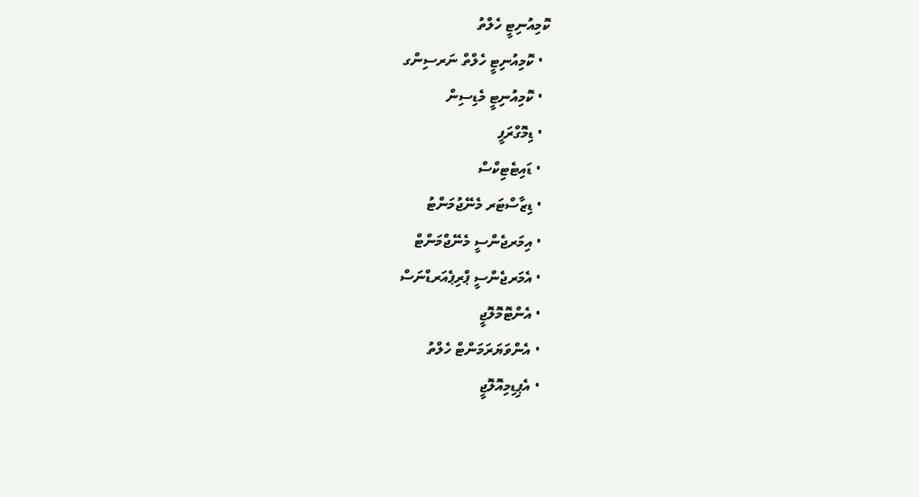ކޮމިއުނިޓީ ހެލްތު
  • ކޮމިއުނިޓީ ހެލްތް ނަރސިންގ
  • ކޮމިއުނިޓީ މެޑިސިން
  • ޑިމޮގްރަފީ
  • ޑައިޓެޓިކްސް
  • ޑިޒާސްޓަރ މެނޭޖުމަންޓު
  • އިމަރޖެންސީ މެނޭޖްމަންޓް
  • އެމަރޖެންސީ ޕްރިޕެއަރޑްނަސް
  • އެންޓޮމޮލޮޖީ
  • އެންވަޔަރަމަންޓް ހެލްތު
  • އެޕިޑިމިއޮލޮޖީ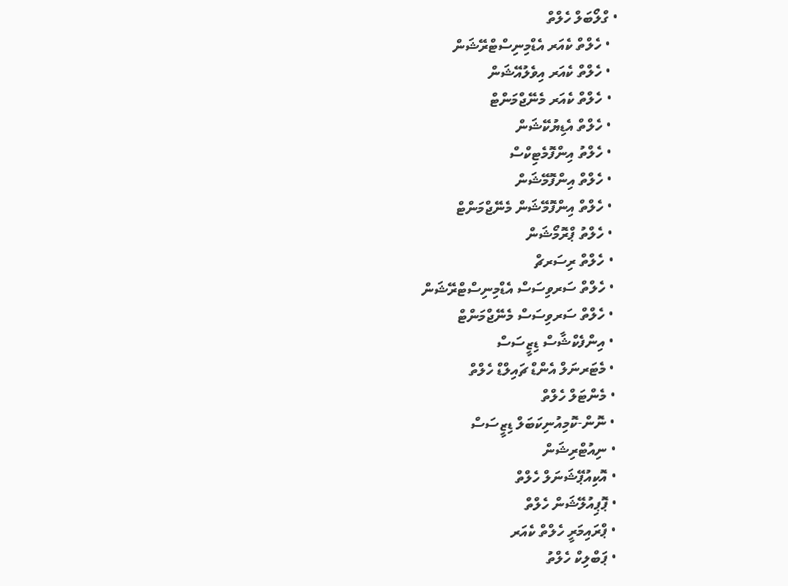• ގްލޯބަލް ހެލްތް
  • ހެލްތް ކެއަރ އެޑްމިނިސްޓްރޭޝަން
  • ހެލްތް ކެއަރ އިވެލުއޭޝަން
  • ހެލްތް ކެއަރ މެނޭޖްމަންޓް
  • ހެލްތް އެޑިޔުކޭޝަން
  • ހެލްތު އިންފޮމެޓިކްސް
  • ހެލްތް އިންފޮމޭޝަން
  • ހެލްތް އިންފޮމޭޝަން މެނޭޖްމަންޓް
  • ހެލްތު ޕްރޮމޯޝަން
  • ހެލްތް ރިސަރޗް
  • ހެލްތް ސަރވިސަސް އެޑްމިނިސްޓްރޭޝަން
  • ހެލްތް ސަރވިސަސް މެނޭޖްމަންޓް
  • އިންފެކްޝާސް ޑިޒީސަސް
  • މެޓަރނަލް އެންޑް ޗައިލްޑް ހެލްތް
  • މެންޓަލް ހެލްތް
  • ނޮން-ކޮމިއުނިކަބަލް ޑިޒީސަސް
  • ނިއުޓްރިޝަން
  • އޮކިއުޕޭޝަނަލް ހެލްތް
  • ޕޮޕިއުލޭޝަން ހެލްތް
  • ޕްރައިމަރީ ހެލްތް ކެއަރ
  • ޕަބްލިކް ހެލްތު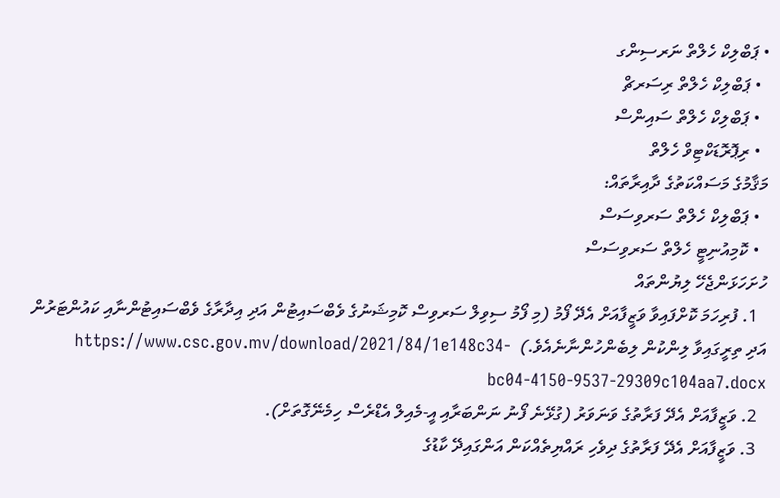• ޕަބްލިކް ހެލްތް ނަރސިންގ
  • ޕަބްލިކް ހެލްތް ރިސަރޗް
  • ޕަބްލިކް ހެލްތް ސައިންސް
  • ރިޕޮރޮޑަކްޓިވް ހެލްތް
މަޤާމުގެ މަސައްކަތުގެ ދާއިރާތައް:
  • ޕަބްލިކް ހެލްތް ސަރވިސަސް
  • ކޮމިއުނިޓީ ހެލްތް ސަރވިސަސް
ހުށަހަޅަންޖެހޭ ލިޔުންތައް
  1. ފުރިހަމަ ކޮށްފައިވާ ވަޒީފާއަށް އެދޭ ފޯމު (މި ފޯމު ސިވިލް ސަރވިސް ކޮމިޝަނުގެ ވެބްސައިޓުން އަދި އިދާރާގެ ވެބްސައިޓުންނާއި ކައުންޓަރުން އަދި ތިރީގައިވާ ލިންކުން ލިބެންހުންނާނެއެވެ.)  https://www.csc.gov.mv/download/2021/84/1e148c34-bc04-4150-9537-29309c104aa7.docx
  2. ވަޒީފާއަށް އެދޭ ފަރާތުގެ ވަނަވަރު (ގުޅޭނެ ފޯނު ނަންބަރާއި އީ-މެއިލް އެޑްރެސް ހިމެނޭގޮތަށް).
  3. ވަޒީފާއަށް އެދޭ ފަރާތުގެ ދިވެހި ރައްޔިތެއްކަން އަންގައިދޭ ކާޑުގެ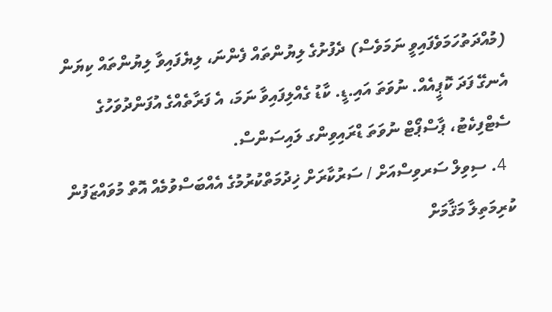(މުއްދަތުހަމަވެފައިވީ ނަމަވެސް) ދެފުށުގެ ލިޔުންތައް ފެންނަ، ލިޔެފައިވާ ލިޔުންތައް ކިޔަން އެނގޭ ފަދަ ކޮޕީއެއް. ނުވަތަ އައި.ޑީ. ކާޑު ގެއްލިފައިވާ ނަމަ، އެ ފަރާތެއްގެ އުފަންދުވަހުގެ ސެޓްފިކެޓު، ޕާސްޕޯޓް ނުވަތަ ޑްރައިވިންގ ލައިސަންސް.
  4. ސިވިލް ސަރވިސްއަށް / ސަރުކާރަށް ޚިދުމަތްކުރުމުގެ އެއްބަސްވުމެއް އޮތް މުވައްޒަފުން ކުރިމަތިލާ މަޤާމަށް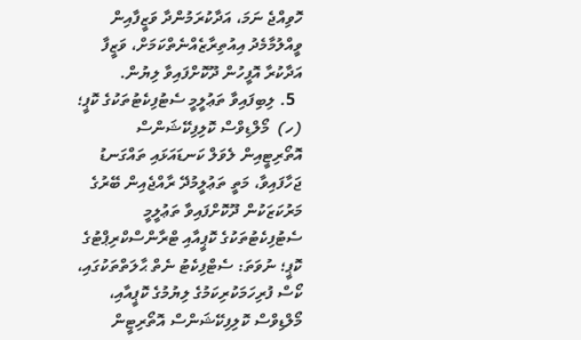ހޮވިއްޖެ ނަމަ، އަދާކުރަމުންދާ ވަޒީފާއިން ވީއްލުމާމެދު އިއުތިރާޒެއްނެތްކަމަށް، ވަޒީފާ އަދާކުރާ އޮފީހުން ދޫކޮށްފައިވާ ލިޔުން.
  5. ލިބިފައިވާ ތަޢުލީމީ ސެޓުފިކެޓުތަކުގެ ކޮޕީ؛
(ހ)  މޯލްޑިވްސް ކޮލިފިކޭޝަންސް އޮތޯރިޓީއިން ލެވަލް ކަނޑައަޅައި ތައްގަނޑު ޖަހާފައިވާ، މަތީ ތަޢުލީމުދޭ ރާއްޖެއިން ބޭރުގެ މަރުކަޒަކުން ދޫކޮށްފައިވާ ތަޢުލީމީ ސެޓުފިކެޓުތަކުގެ ކޮޕީއާއި ޓްރާންސްކްރިޕްޓުގެ ކޮޕީ؛ ނުވަތަ: ސެޓްފިކެޓު ނެތް ޙާލަތްތަކުގައި، ކޯސް ފުރިހަމަކުރިކަމުގެ ލިޔުމުގެ ކޮޕީއާއި، މޯލްޑިވްސް ކޮލިފިކޭޝަންސް އޮތޯރިޓީން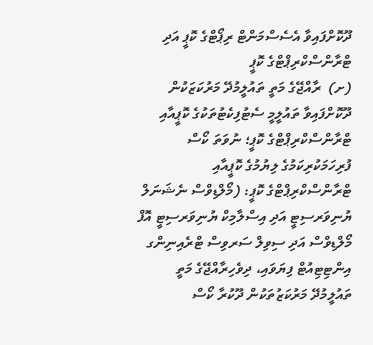ދޫކޮށްފައިވާ އެސެސްމަންޓް ރިޕޯޓްގެ ކޮޕީ އަދި ޓްރާންސްކްރިޕްޓްގެ ކޮޕީ
(ށ)  ރާއްޖޭގެ މަތީ ތައުލީމުދޭ މަރުކަޒަކުން ދޫކޮށްފައިވާ ތައުލީމީ ސެޓުފިކެޓުތަކުގެ ކޮޕީއާއި ޓްރާންސްކްރިޕްޓްގެ ކޮޕީ؛ ނުވަތަ ކޯސް ފުރިހަމަކުރިކަމުގެ ލިޔުމުގެ ކޮޕީއާއި ޓްރާންސްކްރިޕްޓްގެ ކޮޕީ: (މޯލްޑިވްސް ނެޝަނަލް ޔުނިވަރސިޓީ އަދި އިސްލާމިކް ޔުނިވަރސިޓީ އޮފް މޯލްޑިވްސް އަދި ސިވިލް ސަރވިސް ޓްރެއިނިންގ އިންޓިޓިއުޓް ފިޔަވައި، ދިވެހިރާއްޖޭގެ މަތީ ތައުލީމުދޭ މަރުކަޒުތަކުން ދޫކުރާ ކޯސް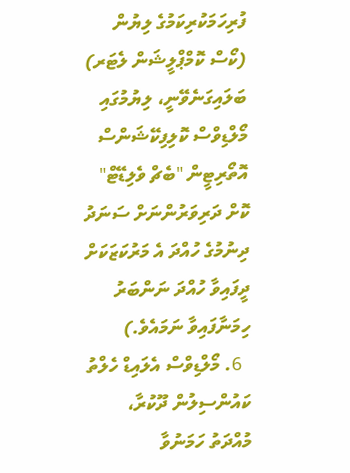ފުރިހަމަކުރިކަމުގެ ލިޔުން (ކޯސް ކޮމްޕްލީޝަން ލެޓަރ) ބަލައިގަނެވޭނީ، ލިޔުމުގައި މޯލްޑިވްސް ކޮލިފިކޭޝަންސް އޮތޯރިޓީން "ބެޗް ވެލިޑޭޓް" ކޮށް ދަރިވަރުންނަށް ސަނަދު ދިނުމުގެ ހުއްދަ އެ މަރުކަޒަކަށް ދީފައިވާ ހުއްދަ ނަންބަރު ހިމަނާފައިވާ ނަމައެވެ.)
  6. މޯލްޑިވްސް އެލައިޑް ހެލްތު ކައުންސިލުން ދޫކުރާ، މުއްދަތު ހަމަނުވާ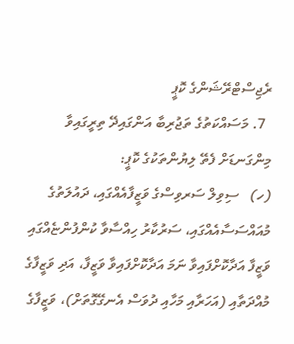ރެޖިސްޓްރޭޝަންގެ ކޮޕީ
  7. މަސައްކަތުގެ ތަޖުރިބާ އަންގައިދޭ ތިރީގައިވާ މިންގަނޑަށް ފެތޭ ލިޔުންތަކުގެ ކޮޕީ:
(ހ)   ސިވިލް ސަރވިސްގެ ވަޒީފާއެއްގައި، ދައުލަތުގެ މުއައްސަސާއެއްގައި، ސަރުކާރު ހިއްސާވާ ކުންފުންޏެއްގައި ވަޒީފާ އަދާކޮށްފައިވާ ނަމަ އަދާކޮށްފައިވާ ވަޒީފާ، އަދި ވަޒީފާގެ މުއްދަތާއި (އަހަރާއި މަހާއި ދުވަސް އެނގޭގޮތަށް)، ވަޒީފާގެ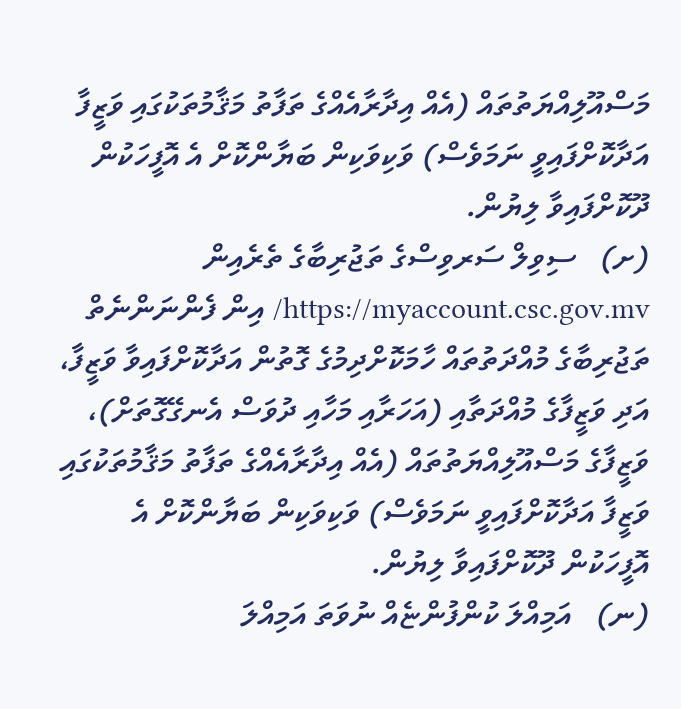މަސްއޫލިއްޔަތުތައް (އެއް އިދާރާއެއްގެ ތަފާތު މަޤާމުތަކުގައި ވަޒީފާ އަދާކޮށްފައިވީ ނަމަވެސް) ވަކިވަކިން ބަޔާންކޮށް އެ އޮފީހަކުން ދޫކޮށްފައިވާ ލިޔުން.
(ށ)   ސިވިލް ސަރވިސްގެ ތަޖުރިބާގެ ތެރެއިން https://myaccount.csc.gov.mv/ އިން ފެންނަންނެތް ތަޖުރިބާގެ މުއްދަތުތައް ހާމަކޮށްދިމުގެ ގޮތުން އަދާކޮށްފައިވާ ވަޒީފާ، އަދި ވަޒީފާގެ މުއްދަތާއި (އަހަރާއި މަހާއި ދުވަސް އެނގޭގޮތަށް)، ވަޒީފާގެ މަސްއޫލިއްޔަތުތައް (އެއް އިދާރާއެއްގެ ތަފާތު މަޤާމުތަކުގައި ވަޒީފާ އަދާކޮށްފައިވީ ނަމަވެސް) ވަކިވަކިން ބަޔާންކޮށް އެ އޮފީހަކުން ދޫކޮށްފައިވާ ލިޔުން.
(ނ)   އަމިއްލަ ކުންފުންޏެއް ނުވަތަ އަމިއްލަ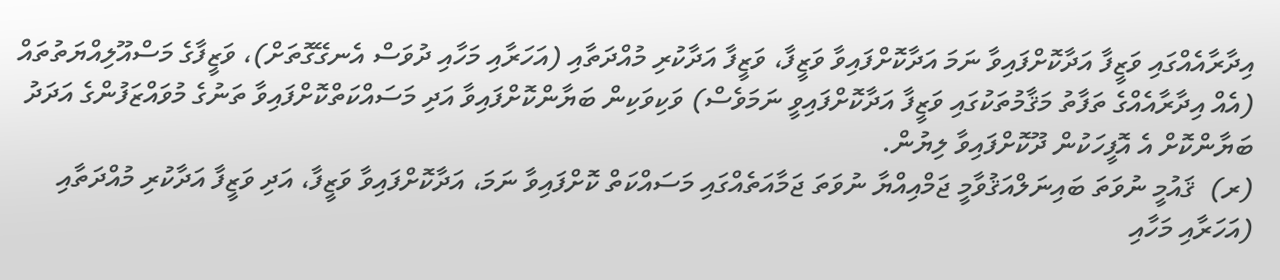އިދާރާއެއްގައި ވަޒީފާ އަދާކޮށްފައިވާ ނަމަ އަދާކޮށްފައިވާ ވަޒީފާ، ވަޒީފާ އަދާކުރި މުއްދަތާއި (އަހަރާއި މަހާއި ދުވަސް އެނގޭގޮތަށް)، ވަޒީފާގެ މަސްއޫލިއްޔަތުތައް (އެއް އިދާރާއެއްގެ ތަފާތު މަޤާމުތަކުގައި ވަޒީފާ އަދާކޮށްފައިވީ ނަމަވެސް) ވަކިވަކިން ބަޔާންކޮށްފައިވާ އަދި މަސައްކަތްކޮށްފައިވާ ތަނުގެ މުވައްޒަފުންގެ އަދަދު ބަޔާންކޮށް އެ އޮފީހަކުން ދޫކޮށްފައިވާ ލިޔުން.
(ރ)  ޤައުމީ ނުވަތަ ބައިނަލްއަޤުވާމީ ޖަމްއިއްޔާ ނުވަތަ ޖަމާއަތެއްގައި މަސައްކަތް ކޮށްފައިވާ ނަމަ، އަދާކޮށްފައިވާ ވަޒީފާ، އަދި ވަޒީފާ އަދާކުރި މުއްދަތާއި (އަހަރާއި މަހާއި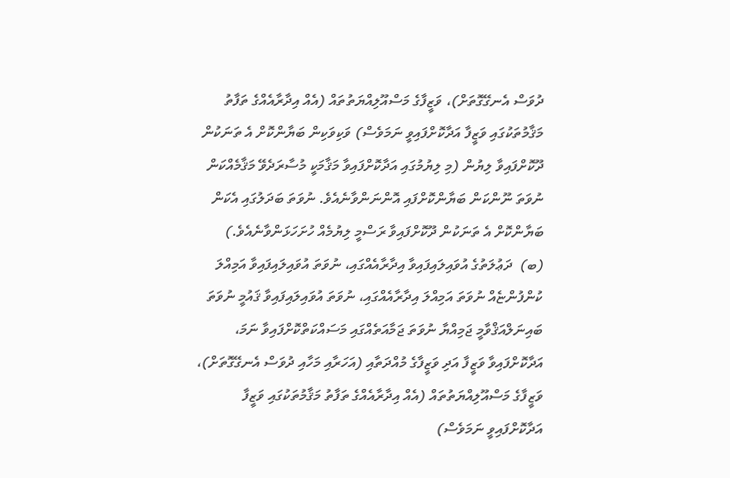ދުވަސް އެނގޭގޮތަށް)، ވަޒީފާގެ މަސްއޫލިއްޔަތުތައް (އެއް އިދާރާއެއްގެ ތަފާތު މަޤާމުތަކުގައި ވަޒީފާ އަދާކޮށްފައިވީ ނަމަވެސް) ވަކިވަކިން ބަޔާންކޮށް އެ ތަނަކުން ދޫކޮށްފައިވާ ލިޔުން (މި ލިޔުމުގައި އަދާކޮށްފައިވާ މަޤާމަކީ މުސާރަދެވޭ މަޤާމެއްކަން ނުވަތަ ނޫންކަން ބަޔާންކޮށްފައި އޮންނަންވާނެއެވެ. ނުވަތަ ބަދަލުގައި އެކަން ބަޔާންކޮށް އެ ތަނަކުން ދޫކޮށްފައިވާ ރަސްމީ ލިޔުމެއް ހުށަހަޅަންވާނެއެވެ.)
(ބ)  ދަޢުލަތުގެ އުވައިލައިފައިވާ އިދާރާއެއްގައި، ނުވަތަ އުވައިލައިފައިވާ އަމިއްލަ ކުންފުންޏެއް ނުވަތަ އަމިއްލަ އިދާރާއެއްގައި، ނުވަތަ އުވައިލައިފައިވާ ޤައުމީ ނުވަތަ ބައިނަލްއަޤްވާމީ ޖަމިއްޔާ ނުވަތަ ޖަމާއަތެއްގައި މަސައްކަތްކޮށްފައިވާ ނަމަ، އަދާކޮށްފައިވާ ވަޒީފާ އަދި ވަޒީފާގެ މުއްދަތާއި (އަހަރާއި މަހާއި ދުވަސް އެނގޭގޮތަށް)، ވަޒީފާގެ މަސްއޫލިއްޔަތުތައް (އެއް އިދާރާއެއްގެ ތަފާތު މަޤާމުތަކުގައި ވަޒީފާ އަދާކޮށްފައިވީ ނަމަވެސް)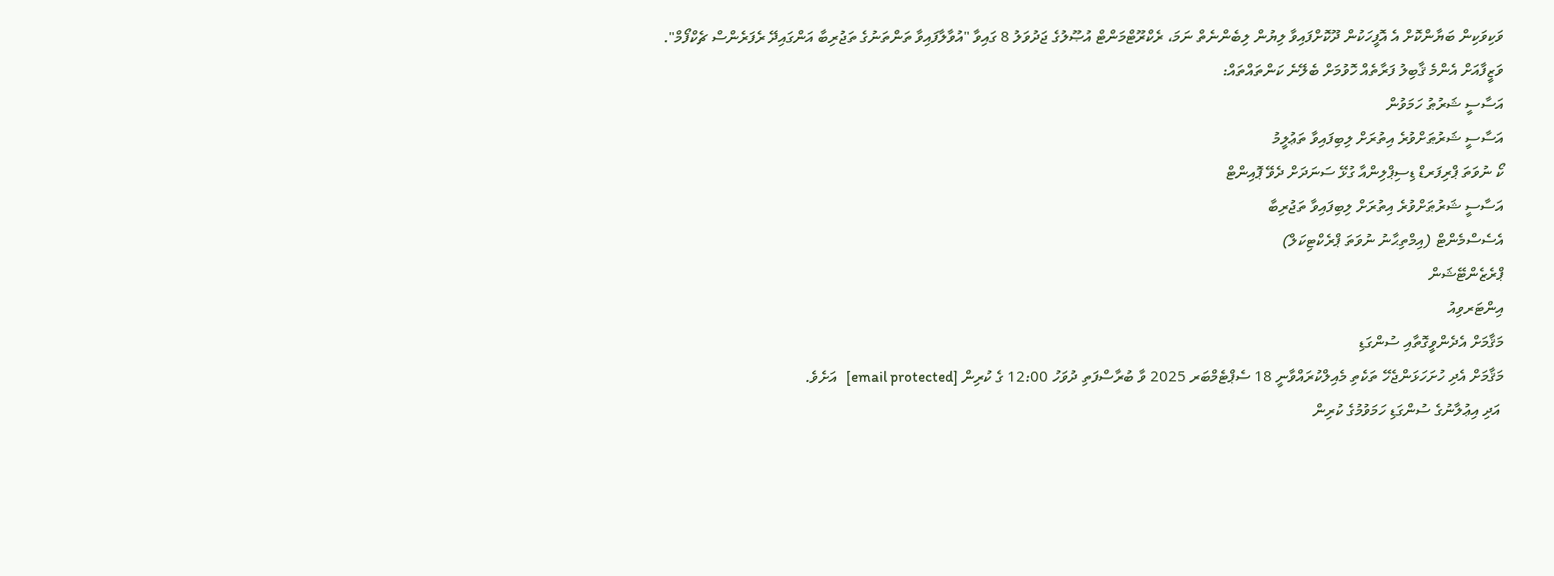ވަކިވަކިން ބަޔާންކޮށް އެ އޮފީހަކުން ދޫކޮށްފައިވާ ލިޔުން ލިބެންނެތް ނަމަ، ރެކްރޫޓްމަންޓް އުޞޫލުގެ ޖަދުވަލު 8 ގައިވާ "އުވާލާފައިވާ ތަންތަނުގެ ތަޖުރިބާ އަންގައިދޭ ރެފަރެންސް ޗެކްފޯމް".
ވަޒީފާއަށް އެންމެ ޤާބިލު ފަރާތެއް ހޮވުމަށް ބެލޭނެ ކަންތައްތައް:
އަސާސީ ޝަރުޠު ހަމަވުން
އަސާސީ ޝަރުޠަށްވުރެ އިތުރަށް ލިބިފައިވާ ތަޢުލީމު
ކޯ ނުވަތަ ޕްރިފަރޑް ޑިސިޕްލިންއާ ގުޅޭ ސަނަދަށް ދެވޭ ޕޮއިންޓް
އަސާސީ ޝަރުޠަށްވުރެ އިތުރަށް ލިބިފައިވާ ތަޖުރިބާ
އެސެސްމެންޓް (އިމްތިޙާނު ނުވަތަ ޕްރެކްޓިކަލް)
ޕްރެޒެންޓޭޝަން
އިންޓަރވިއު
މަޤާމަށް އެދެންވީގޮތާއި ސުންގަޑި
މަޤާމަށް އެދި ހުށަހަޅަންޖެހޭ ތަކެތި މެއިލްކުރައްވާނީ 18 ސެޕްޓެމްބަރ 2025 ވާ ބުރާސްފަތި ދުވަހު 12:00 ގެ ކުރިން [email protected]   އަށެވެ.
 އަދި އިޢުލާނުގެ ސުންގަޑި ހަމަވުމުގެ ކުރިން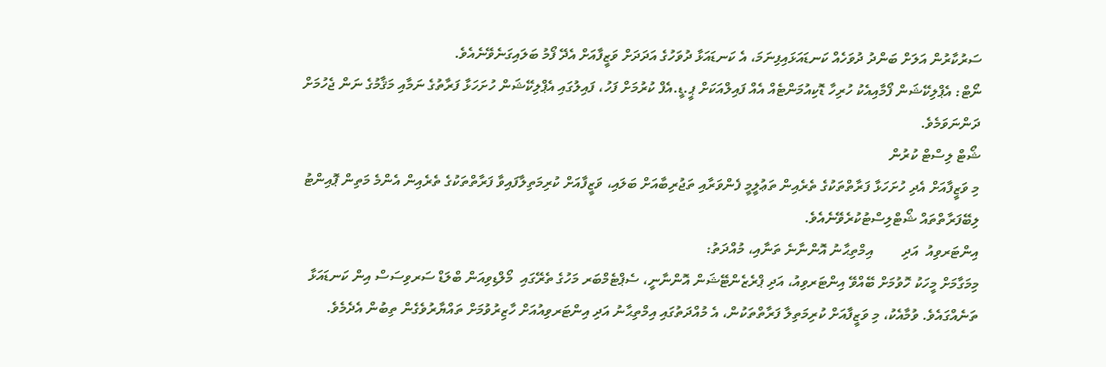ސަރުކާރުން އަލަށް ބަންދު ދުވަހެއް ކަނޑައަޅައިފިނަމަ، އެ ކަނޑައަޅާ ދުވަހުގެ އަދަދަށް ވަޒީފާއަށް އެދޭ ފޯމު ބަލައިގަނެވޭނެއެވެ.
ނޯޓް: އެޕްލިކޭޝަން ފޯމާއިއެކު ހުރިހާ ޑޮކިއުމަންޓެއް އެއް ފައިލްއަކަށް ޕީ.ޑީ.އެފް ކުރުމަށް ފަހު، ފައިލުގައި އެޕްލިކޭޝަން ހުށަހަޅާ ފަރާތުގެ ނަމާއި މަޤާމުގެ ނަން ޖެހުމަށް ދަންނަވަމެވެ.
ޝޯޓް ލިސްޓް ކުރުން
މި ވަޒީފާއަށް އެދި ހުށަހަޅާ ފަރާތްތަކުގެ ތެރެއިން ތަޢުލީމީ ފެންވަރާއި ތަޖުރިބާއަށް ބަލައި، ވަޒީފާއަށް ކުރިމަތިލާފައިވާ ފަރާތްތަކުގެ ތެރެއިން އެންމެ މަތިން ޕޮއިންޓު ލިބޭފަރާތްތައް ޝޯޓްލިސްޓުކުރެވޭނެއެވެ.
އިންޓަރވިއު  އަދި        އިމްތިޙާނު އޮންނާނެ ތަނާއި، މުއްދަތު:
މިމަގާމަށް މީހަކު ހޮވުމަށް ބޭއްވޭ އިންޓަރވިއު، އަދި ޕްރެޒެންޓޭޝަން އޮންނާނީ، ސެޕްޓެމްބަރ މަހުގެ ތެރޭގައި  މޯލްޑިވިއަން ބްލަޑް ސަރވިސަސް އިން ކަނޑައަޅާ ތަނެއްގައެވެ. ވުމާއެކު، މި ވަޒީފާއަށް ކުރިމަތިލާ ފަރާތްތަކުން، އެ މުއްދަތުގައި އިމްތިޙާނު އަދި އިންޓަރވިއުއަށް ހާޒިރުވުމަށް ތައްޔާރުވެގެން ތިބުން އެދެމެވެ.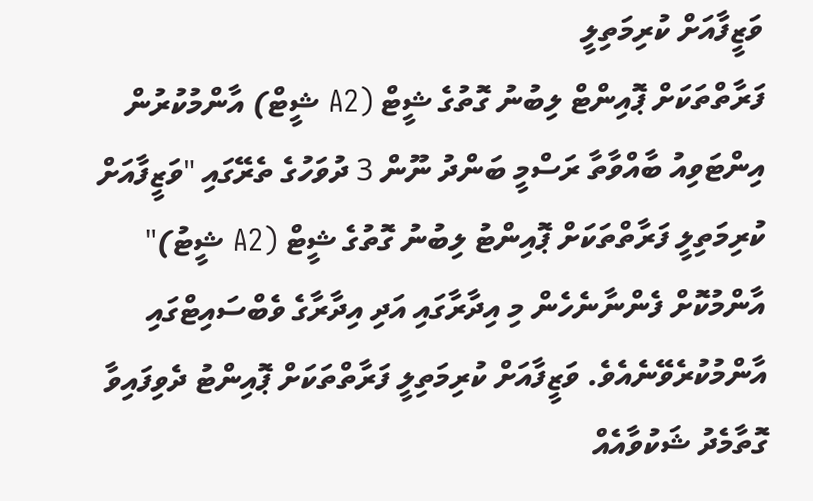ވަޒީފާއަށް ކުރިމަތިލީ
ފަރާތްތަކަށް ޕޮއިންޓް ލިބުނު ގޮތުގެ ޝީޓް (A2 ޝީޓް) އާންމުކުރުން
އިންޓަވިއު ބާއްވާތާ ރަސްމީ ބަންދު ނޫން 3 ދުވަހުގެ ތެރޭގައި "ވަޒީފާއަށް ކުރިމަތިލީ ފަރާތްތަކަށް ޕޮއިންޓު ލިބުނު ގޮތުގެ ޝީޓް (A2 ޝީޓު)" އާންމުކޮށް ފެންނާނެހެން މި އިދާރާގައި އަދި އިދާރާގެ ވެބްސައިޓްގައި އާންމުކުރެވޭނެއެވެ. ވަޒީފާއަށް ކުރިމަތިލީ ފަރާތްތަކަށް ޕޮއިންޓު ދެވިފައިވާ ގޮތާމެދު ޝަކުވާއެއް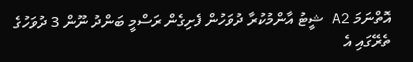އޮތްނަމަ A2 ޝީޓު އާންމުކުރާ ދުވަހުން ފެށިގެން ރަސްމީ ބަންދު ނޫން 3 ދުވަހުގެ ތެރޭގައި އެ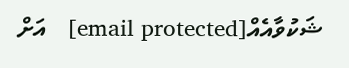ޝަކުވާއެއް[email protected]   އަށް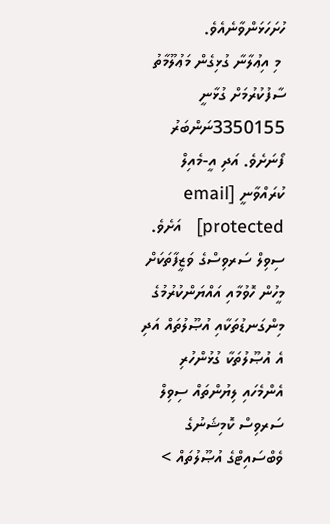ހުށަހަޅަންވާނެއެވެ.
 މި އިޢުލާނާ ގުޅިގެން މަޢުލޫމާތު ސާފުކުރުމަށް ގުޅާނީ  3350155ނަންބަރު ފޯނަށެވެ. އަދި އީ-މެއިލް ކުރައްވާނީ [email protected]   އަށެވެ. ސިވިލް ސަރވިސްގެ ވަޒީފާތަކަށް މީހުން ހޮވުމާއި އައްޔަންކުރުމުގެ މިންގަނޑުތަކާއި އުޞޫލުތައް އަދި އެ އުޞޫލުތަކާ ގުޅުންހުރި އެންމެހައި ލިޔުންތައް ސިވިލް ސަރވިސް ކޮމިޝަނުގެ ވެބްސައިޓްގެ އުޞޫލުތައް >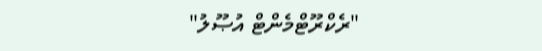"ރެކްރޫޓްމެންޓް އުޞޫލު"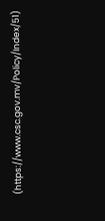(https://www.csc.gov.mv/Policy/Index/51)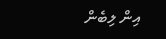އިން ލިބެން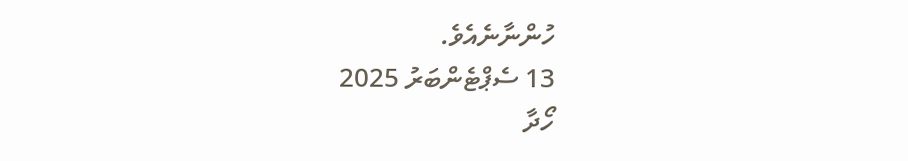ހުންނާނެއެވެ.
13 ސެޕްޓެންބަރު 2025
ހޯދާ